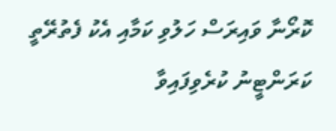ކޮރޯނާ ވައިރަސް ހަލުވި ކަމާއި އެކު ފެތުރޭތީ ކަރަންޓީނު ކުރެވިފައިވާ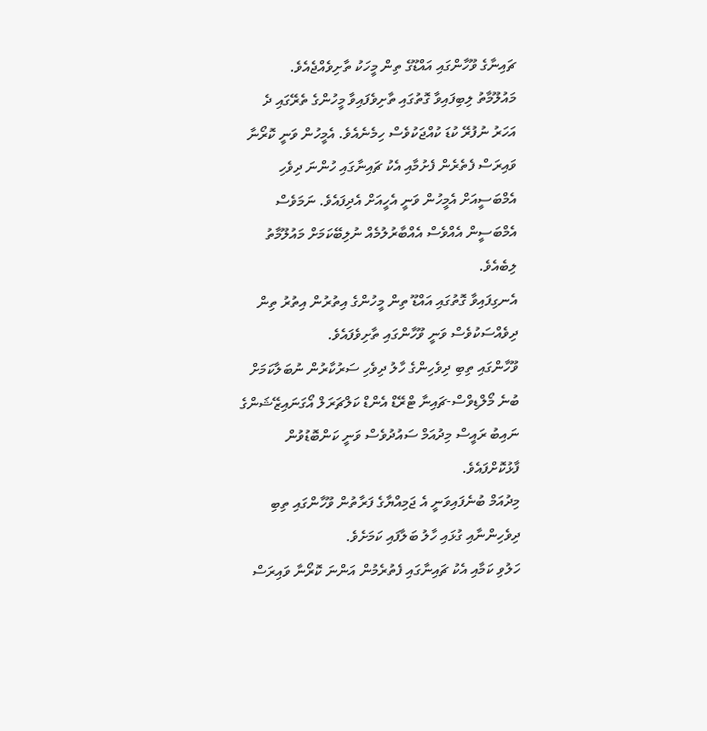ޗައިނާގެ ވޫހާންގައި އައްޑޫގެ ތިން މީހަކު ތާށިވެއްޖެއެވެ.
މައުލޫމާތު ލިބިފައިވާ ގޮތުގައި ތާށިވެފައިވާ މީހުންގެ ތެރޭގައި ދެ އަހަރު ނުފުރޭ ކުޑަ ކުއްޖަކުވެސް ހިމެނެއެވެ. އެމީހުން ވަނީ ކޮރޯނާ ވައިރަސް ފެތެރެން ފެށުމާއި އެކު ޗައިނާގައި ހުންނަ ދިވެހި އެމްބަސީއަށް އެމީހުން ވަނީ އެހީއަށް އެދިފައެވެ. ނަމަވެސް އެމްބަސީން އެއްވެސް އެއްބާރުލުމެއް ނުލިބޭކަމަށް މައުލޫމާތު ލިބެއެވެ.
އެނގިފައިވާ ގޮތުގައި އައްޑޫ ތިން މީހުންގެ އިތުރުން އިތުރު ތިން ދިވެއްސަކުވެސް ވަނީ ވޫހާންގައި ތާށިވެފައެވެ.
ވޫހާންގައި ތިބި ދިވެހިންގެ ހާލު ދިވެހި ސަރުކާރުން ނުބަލާކަމަށް ބުނެ މޯލްޑިވްސް-ޗައިނާ ޓްރޭޑް އެންޑް ކަލްޗަރަލް އޯގަނައިޒޭޝަންގެ ނައިބު ރައީސް މިދުއަމް ސައުދުވެސް ވަނީ ކަންބޮޑުވުން ފާޅުކޮށްފައެވެ.
މިދުއަމް ބުނެފައިވަނީ އެ ޖަމިއްޔާގެ ފަރާތުން ވޫހާންގައި ތިބި ދިވެހިންނާއި ގުޅައި ހާލު ބަލާފައި ކަމަށެވެ.
ހަލުވި ކަމާއި އެކު ޗައިނާގައި ފެތުރެމުން އަންނަ ކޮރޯނާ ވައިރަސް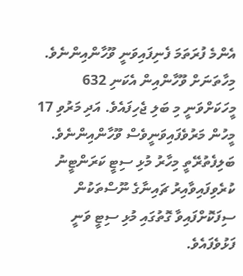އެންމެ ފުރަތަމަ ފެނިފައިވަނީ ވޫހާންއިންނެވެ. މިހާތަނަށް ވޫހާންއިން އެކަނި 632 މީހަކަށްވަނީ މި ބަލި ޖެހިފައެވެ. އަދި މަރުވި 17 މީހުން މަރުވެފައިވަނީވެސް ވޫހާންއިންނެވެ.
ބަލިފެތުރޭތީ މިހާރު މުޅި ސިޓީ ކަރަންޓީނު ކުރެވިފައިވާއިރު ޗައިނާގެ ނޫސްތަކުން ސިފަކޮށްފައިވާ ގޮތުގައި މުޅި ސިޓީ ވަނީ ފަޅުވެފައެވެ.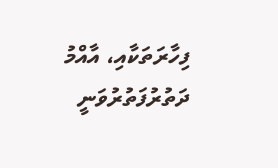ފިހާރަތަކާއި، އާއްމު ދަތުރުފަތުރުވަނީ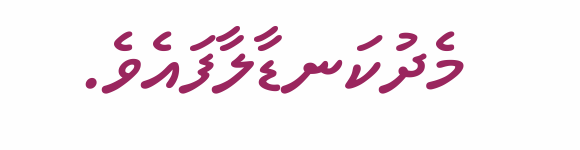މެދުކަނޑާލާފައެވެ.